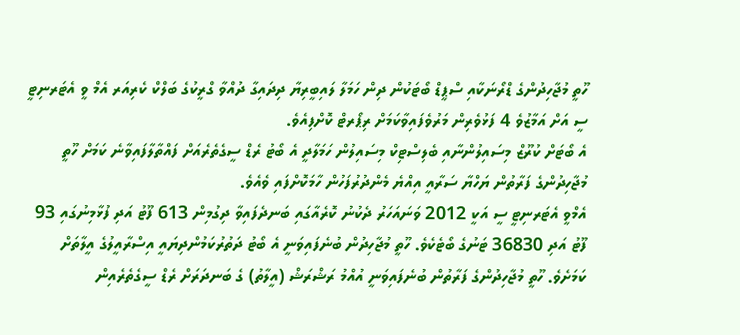ހޫތީ މުޖާހިދުންގެ ޑްރޯނަކާއި ސްޕީޑް ބޯޓަކުން ދިން ހަމަލާ ލައިބީރިޔާ ދިދައިގާ ދުއްވާ ގްރީކުގެ ބަލްކް ކެރިއަރ އެމް ވީ އެޓަރނިޓީ ސީ އަށް އަމާޒުވެ 4 ފަޅުވެރިން މަރުވެފައިވާކަމަށް ރިޕޯރޓް ކޮށްފިއެވެ.
އެ ބޯޓަށް ކުރޫޒް މިސައިލުންނާއި ބެލިސްޓިކް މިސައިލުން ހަމަލާދީ އެ ބޯޓު ރެޑް ސީގެތެރެއަށް ފައްތާލާފައިވާނެ ކަމަށް ހޫތީ މުޖާހިދުންގެ ފަރާތުން ޔަހްޔާ ސަރާއީ އިއްޔެ މެންދުރުފަހުން ހާމަކޮށްފައި ވެއެވެ.
އެމްވީ އެޓަރނިޓީ ސީ އަކީ 2012 ވަނައަހަރު ދެކުނު ކޮރެއާގައި ބަނދެފައިވާ ދިގުމިން 613 ފޫޓު އަދި ފުޅާމިނުގައި 93 ފޫޓު އަދި 36830 ޓަނުގެ ބޯޓެކެވެ. ހޫތީ މުޖާހިދުން ބުނެފައިވަނީ އެ ބޯޓު ދަތުރުކަމުންދިޔައީ އިސްރާއީލުގެ އީލާތަށް ކަމަށެވެ. ހޫތީ މުޖާހިދުންގެ ފަރާތުން ބުނެފައިވަނީ އުއްމު ރަޝްރަޝް (އީލާތު) ގެ ބަނދަރަށް ރެޑް ސީގެތެރެއިން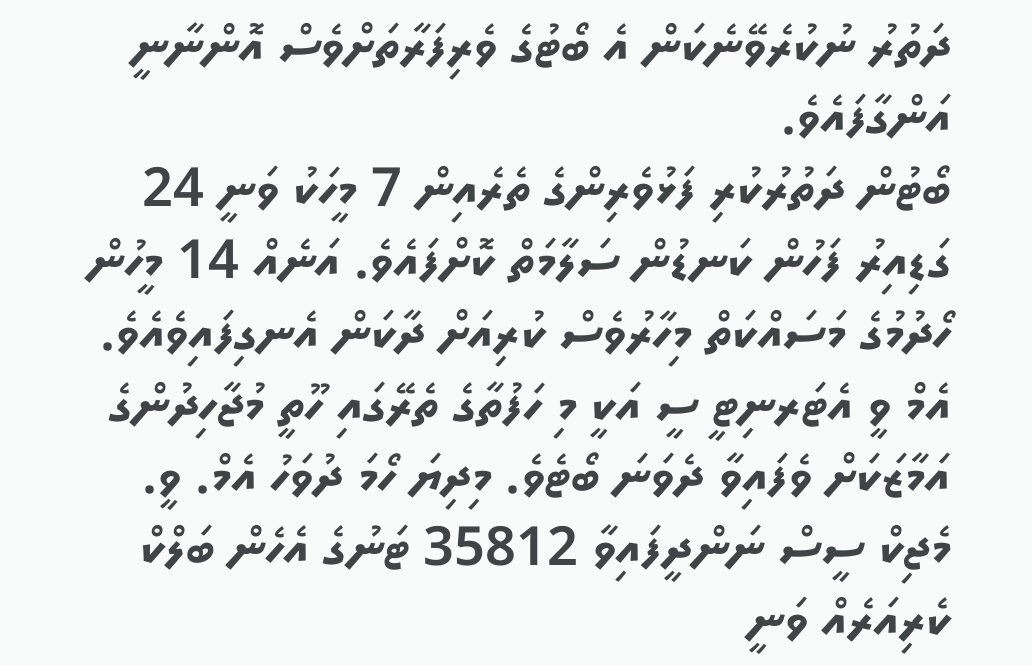ދަތުރު ނުކުރެވޭނެކަން އެ ބޯޓުގެ ވެރިފަރާތަށްވެސް އޮންނާނީ އަންގާފައެވެ.
ބޯޓުން ދަތުރުކުރި ފަޅުވެރިންގެ ތެރެއިން 7 މީހަކު ވަނީ 24 ގަޑިއިރު ފަހުން ކަނޑުން ސަލާމަތް ކޮށްފައެވެ. އަނެއް 14 މީހުން ހޯދުމުގެ މަސައްކަތް މިހާރުވެސް ކުރިއަށް ދާކަން އެނގިފައިވެއެވެ.
އެމް ވީ އެޓަރނިޓީ ސީ އަކީ މި ހަފުތާގެ ތެރޭގައި ހޫތީ މުޖާހިދުންގެ އަމާޒަކަށް ވެފައިވާ ދެވަނަ ބޯޓެވެ. މިދިޔަ ހޯމަ ދުވަހު އެމް. ވީ. މެޖިކް ސީސް ނަންދީފައިވާ 35812 ޓަނުގެ އެހެން ބަލްކް ކެރިއަރެއް ވަނީ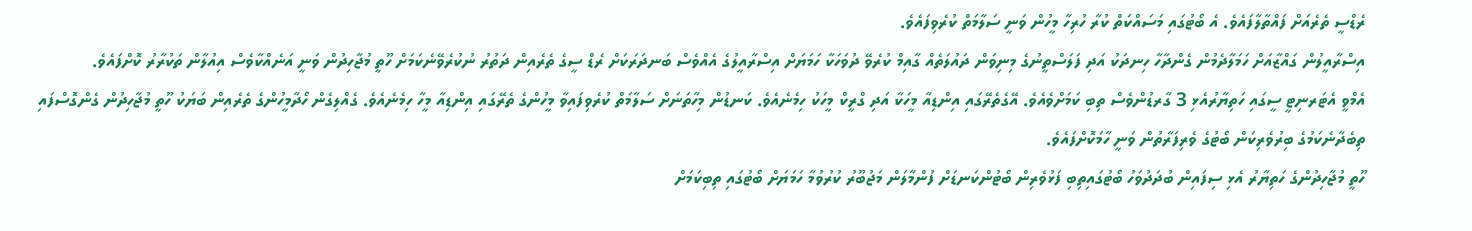ރެޑްސީ ތެރެއަށް ފައްތާލާފައެވެ. އެ ބޯޓުގައި މަސައްކަތް ކުރާ ހުރިހާ މީހުން ވަނީ ސަލާމަތް ކުރެވިފައެވެ.
އިސްރާއީލުން ގައްޒާއަށް ހަމަލާދެމުން ގެންދާހާ ހިނދަކު އަދި ފަލަސްތީނުގެ މިނިވަން ދައުލަތެއް ގާއިމް ކުރެވޭ ދުވަހަކާ ހަމަޔަށް އިސްރާއީލުގެ އެއްވެސް ބަނދަރަކަށް ރެޑް ސީގެ ތެރެއިން ދަތުރު ނުކުރެވޭނެކަމަށް ހޫތީ މުޖާހިދުން ވަނީ އަނެއްކާވެސް އިއުލާން ތަކުރާރު ކޮށްފައެވެ.
އެމްވީ އެޓަރނިޓީ ސީގައި ހަތިޔާރުއެޅި 3 ގާރޑުންވެސް ތިބި ކަމަށްވެއެވެ. އޭގެތެރޭގައި އިންޑިއާ މީހަކާ އަދި ގްރީކް މީހަކު ހިމެނެއެވެ. ކަނޑުން މިހާތަނަށް ސަލާމަތް ކުރެވިފައިވާ މީހުންގެ ތެރޭގައި އިންޑިއާ މީހާ ހިމެނެއެވެ. ގެއްލިގެން ހޯދާމީހުންގެ ތެރެއިން ބަޔަކު ހޫތީ މުޖާހިދުން ގެންގޮސްފައި ތިބެދާނެކަމުގެ ބިރުވެރިކަން ބޯޓުގެ ވެރިފަރާތުން ވަނީ ހާމަކޮށްފައެވެ.
ހޫތީ މުޖާހިދުންގެ ހަތިޔާރު އެޅި ސިފައިން ބުދަދުވަހު ބޯޓުގައިތިބި ފަޅުވެރިން ބޯޓުންކަނޑަށް ފުންމާލަން މަޖުބޫރު ކުރުވުމާ ހަމަޔަށް ބޯޓުގައި ތިބިކަމަށް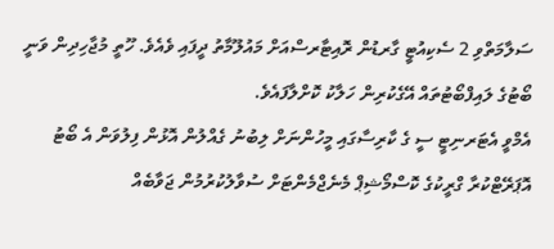ސަލާމަތްވި 2 ސެކިއުޓީ ގާރޑުން ރޮއިޓާރސްއަށް މައުލޫމާތު ދީފައި ވެއެވެ. ހޫތީ މުޖާހިދިން ވަނީ ބޯޓުގެ ލައިފްބޯޓުތައް އޭގެކުރިން ހަލާކު ކޮށްލާފައެވެ.
އެމްވީ އެޓަރނިޓީ ސީ ގެ ކާރިސާގައި މީހުންނަށް ލިބުނު ގެއްލުން އޮޅުން ފިލުވަން އެ ބޯޓު އޮޕަރޭޓްކުރާ ގްރީކުގެ ކޮސްމޯޝިޕް މެނެޖްމެންޓަށް ސުވާލުކުރުމުން ޖަވާބެއް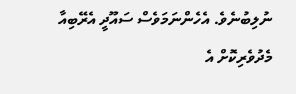ނުލިބުނެވެ. އެހެންނަމަވެސް ސައޫދީ އެރޭބިއާ މެދުވެރިކޮށް އެ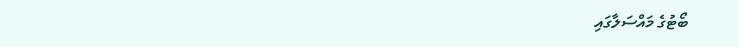ބޯޓުގެ މައްސަލާގައި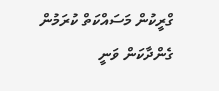ގްރީކުން މަސައްކަތް ކުރަމުން ގެންދާކަން ވަނީ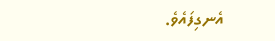އެނގިފައެވެ.